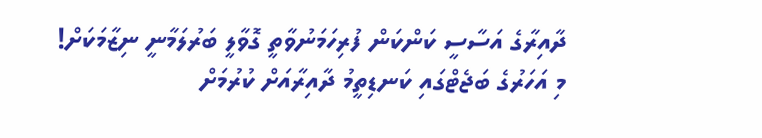ދާއިރާގެ އަސާސީ ކަންކަން ފުރިހަމަނުވާތީ ގޮވާލީ ބަރުލަމާނީ ނިޒާމަކަށް!
މި އަހަރުގެ ބަޖެޓްގައި ކަނޑިތީމު ދާއިރާއަށް ކުރުމަށް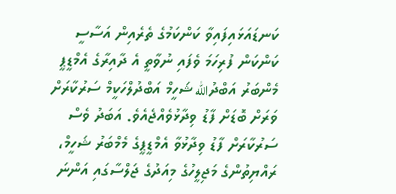ކަނޑައަޅައިފައިވާ ކަންކަމުގެ ތެރެއިން އަސާސީ ކަންކަން ފުރިހަމަ ވެފައި ނުވާތީ އެ ދާއިރާގެ އެމްޑީޕީ މެންބަރު އަބްދުالله ޝަހީމް އަބްދުލްހަކީމް ސަރުކާރަށް ވަރަށް ބޮޑަށް ފާޑު ވިދާޅުވެއްޖެއެވެ. އަބަދު ވެސް ސަރުކާރަށް ފާޑު ވިދާޅުވާ އެމްޑީޕީގެ މެމްބަރު ޝަހީމް، ރައްޔިތުންގެ މަޖިލީހުގެ މިއަދުގެ ޖަލްސާގައި އަންނަ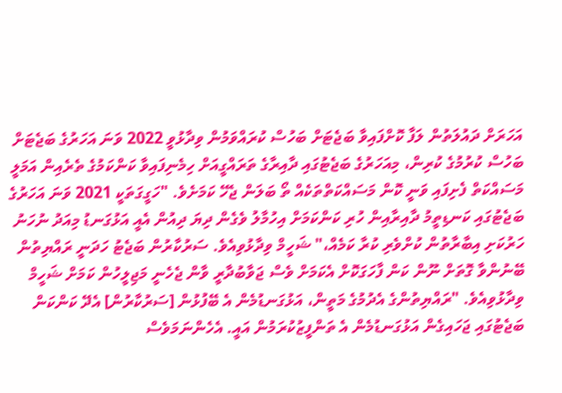އަހަރަށް ދައުލަތުން ލަފާ ކޮށްފައިވާ ބަޖެޓަށް ބަހުސް ކުރައްވަމުން ވިދާޅުވީ 2022 ވަނަ އަހަރުގެ ބަޖެޓަށް ބަހުސް ކުރުމުގެ ކުރިން، މިއަހަރުގެ ބަޖެޓުގައި ދާއިރާގެ ތަރައްގީއަށް ހިމެނިފައިވާ ކަންކަމުގެ ތެރެއިން އަމަލީ މަސައްކަތް ފެށިފައި ވަނީ ކޮން މަސައްކަތްތަކެއް ތޯ ބަލަން ޖެހޭ ކަމަށެވެ. "ހަގީގަތަކީ 2021 ވަނަ އަހަރުގެ ބަޖެޓުގައި ކަނޑިތީމު ދާއިރާއިން ހުރި ކަންކަމަށް އިހުމާލު ވެގެން ދިޔަ ދިއުން އެއީ އަޅުގަނޑު މިއަދު ނުހަނު ހަރުކަށި އިބާރާތުން ކުށްވެރި ކުރާ ކަމެއް،" ޝަހީމް ވިދާޅުވިއެވެ. ސަރުކާރުން ބަޖެޓު ހަދަނީ ރައްޔިތުން ބޭނުންވާ ގޮތަށް ނޫން ކަން ފާހަގަކޮށް އެކަމަށް ވެސް ޖަވާބުދާރީ ވާން ޖެހެނީ މަޖިލީހުން ކަމަށް ޝަހީމް ވިދާޅުވިއެވެ. "ރައްޔިތުންގެ އެދުމުގެ މަތީން، އަޅުގަނޑުމެން އެ ބޭފުޅުން [ސަރުކާރުން] އެދޭ ކަންކަން ބަޖެޓުގައި ޖަހައިގެން އަޅުގަނޑުމެން އެ ތަންފީޒުކުރަމުން އައީ. އެހެންނަމަވެސް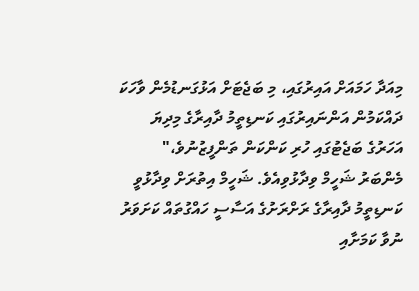މިއަދާ ހަމައަށް އައިރުގައި، މި ބަޖެޓަށް އަޅުގަނޑުމެން ވާހަކަ ދައްކަމުން އަންނައިރުގައި ކަނޑިތީމު ދާއިރާގެ މިދިޔަ އަހަރުގެ ބަޖެޓުގައި ހުރި ކަންކަން ތަންފީޒުނުވެ،" މެންބަރު ޝަހީމް ވިދާޅުވިއެވެ. ޝަހީމް އިތުރަށް ވިދާޅުވީ ކަނޑިތީމު ދާއިރާގެ ރަށްރަށުގެ އަސާސީ ހައްގުތައް ކަށަވަރު ނުވާ ކަމަށާއި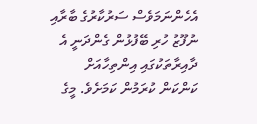އެހެންނަމަވެސް ސަރުކާރުގެ ބާރާއި ނުފޫޒު ހުރި ބޭފުޅުން ގެންދަނީ އެ ދާއިރާތަކުގައި އިންތިހާއަށް ކަންކަން ކުރަމުން ކަމަށެވެ. މީގެ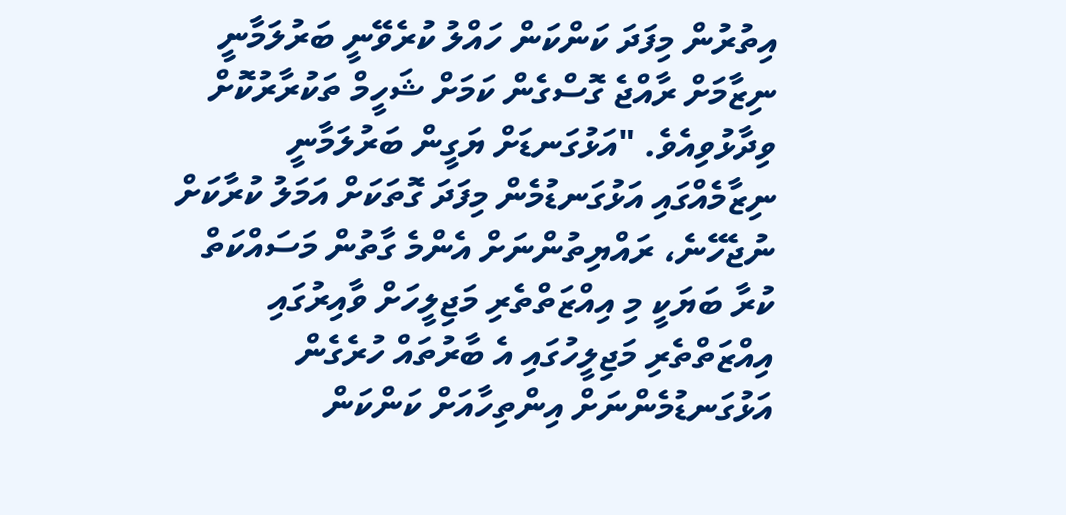އިތުރުން މިފަދަ ކަންކަން ހައްލު ކުރެވޭނީ ބަރުލަމާނީ ނިޒާމަށް ރާއްޖެ ގޮސްގެން ކަމަށް ޝަހީމް ތަކުރާރުކޮށް ވިދާޅުވިއެވެ. "އަޅުގަނޑަށް ޔަގީން ބަރުލަމާނީ ނިޒާމެއްގައި އަޅުގަނޑުމެން މިފަދަ ގޮތަކަށް އަމަލު ކުރާކަށް ނުޖެހޭނެ، ރައްޔިތުންނަށް އެންމެ ގާތުން މަސައްކަތް ކުރާ ބަޔަކީ މި އިއްޒަތްތެރި މަޖިލީހަށް ވާއިރުގައި އިއްޒަތްތެރި މަޖިލީހުގައި އެ ބާރުތައް ހުރެގެން އަޅުގަނޑުމެންނަށް އިންތިހާއަށް ކަންކަން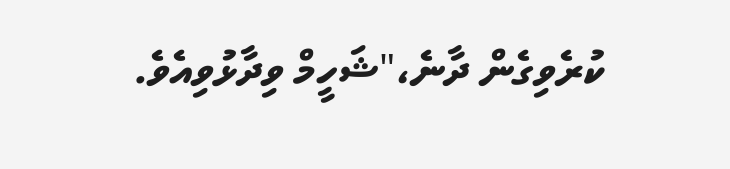ކުރެވިގެން ދާނެ،"ޝަހީމް ވިދާޅުވިއެވެ.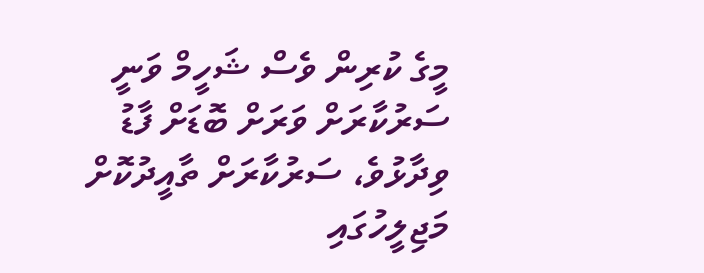މީގެ ކުރިން ވެސް ޝަހީމް ވަނީ ސަރުކާރަށް ވަރަށް ބޮޑަށް ފާޑު ވިދާޅުވެ، ސަރުކާރަށް ތާއީދުކޮށް މަޖިލީހުގައި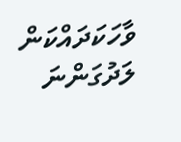ވާހަކަދައްކަން ލަދުގަންނަ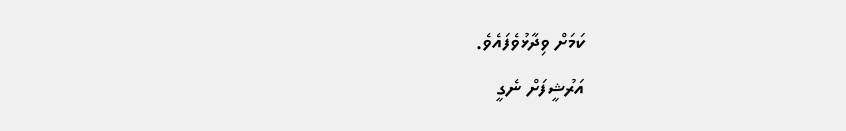ކަމަށް ވިދާޅުވެފައެވެ.
އަރުޝީފަށް ނެގީ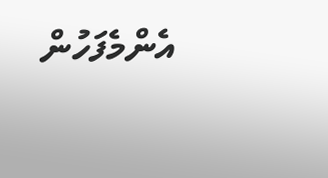އެންމެފަހުން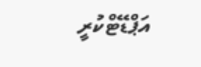އަޕްޑޭޓްކުރީ